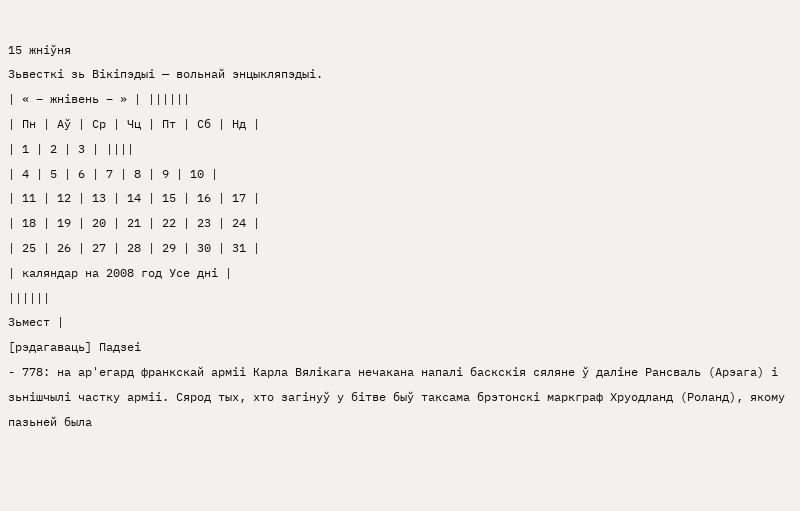15 жніўня
Зьвесткі зь Вікіпэдыі — вольнай энцыкляпэдыі.
| « – жнівень – » | ||||||
| Пн | Аў | Ср | Чц | Пт | Сб | Нд |
| 1 | 2 | 3 | ||||
| 4 | 5 | 6 | 7 | 8 | 9 | 10 |
| 11 | 12 | 13 | 14 | 15 | 16 | 17 |
| 18 | 19 | 20 | 21 | 22 | 23 | 24 |
| 25 | 26 | 27 | 28 | 29 | 30 | 31 |
| каляндар на 2008 год Усе дні |
||||||
Зьмест |
[рэдагаваць] Падзеі
- 778: на ар'егард франкскай арміі Карла Вялікага нечакана напалі баскскія сяляне ў даліне Рансваль (Арэага) і зьнішчылі частку арміі. Сярод тых, хто загінуў у бітве быў таксама брэтонскі маркграф Хруодланд (Роланд), якому пазьней была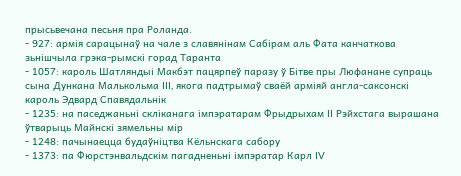прысьвечана песьня пра Роланда.
- 927: армія сарацынаў на чале з славянінам Сабірам аль Фата канчаткова зьнішчыла грэка-рымскі горад Таранта
- 1057: кароль Шатляндыі Макбэт пацярпеў паразу ў Бітве пры Люфанане супраць сына Дункана Малькольма III, якога падтрымаў сваёй арміяй англа-саксонскі кароль Эдвард Спавядальнік
- 1235: на паседжаньні скліканага імпэратарам Фрыдрыхам II Рэйхстага вырашана ўтварыць Майнскі зямельны мір
- 1248: пачынаецца будаўніцтва Кёльнскага сабору
- 1373: па Фюрстэнвальдскім пагадненьні імпэратар Карл IV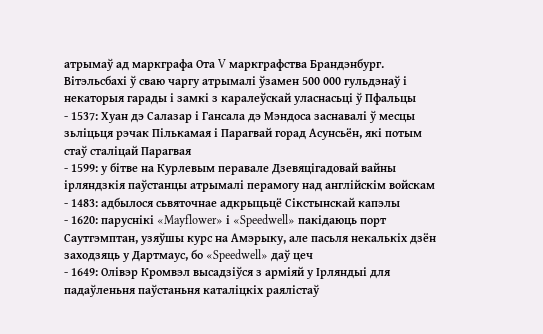атрымаў ад маркграфа Ота V маркграфства Брандэнбург. Вітэльсбахі ў сваю чаргу атрымалі ўзамен 500 000 гульдэнаў і некаторыя гарады і замкі з каралеўскай уласнасьці ў Пфальцы
- 1537: Хуан дэ Салазар і Гансала дэ Мэндоса заснавалі ў месцы зьліцьця рэчак Пількамая і Парагвай горад Асунсьён, які потым стаў сталіцай Парагвая
- 1599: у бітве на Курлевым перавале Дзевяцігадовай вайны ірляндзкія паўстанцы атрымалі перамогу над англійскім войскам
- 1483: адбылося сьвяточнае адкрыцьцё Сікстынскай капэлы
- 1620: паруснікі «Mayflower» і «Speedwell» пакідаюць порт Саутгэмптан, узяўшы курс на Амэрыку, але пасьля некалькіх дзён заходзяць у Дартмаус, бо «Speedwell» даў цеч
- 1649: Олівэр Кромвэл высадзіўся з арміяй у Ірляндыі для падаўленьня паўстаньня каталіцкіх раялістаў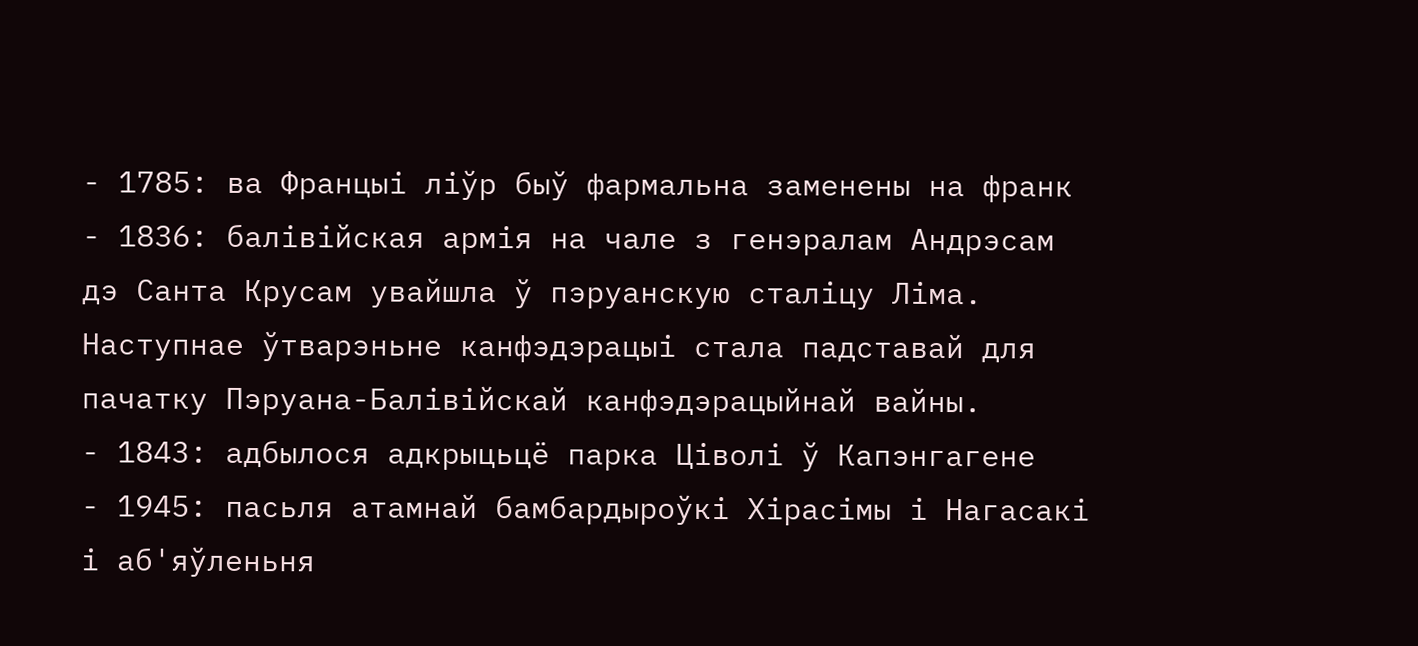- 1785: ва Францыі ліўр быў фармальна заменены на франк
- 1836: балівійская армія на чале з генэралам Андрэсам дэ Санта Крусам увайшла ў пэруанскую сталіцу Ліма. Наступнае ўтварэньне канфэдэрацыі стала падставай для пачатку Пэруана-Балівійскай канфэдэрацыйнай вайны.
- 1843: адбылося адкрыцьцё парка Ціволі ў Капэнгагене
- 1945: пасьля атамнай бамбардыроўкі Хірасімы і Нагасакі і аб'яўленьня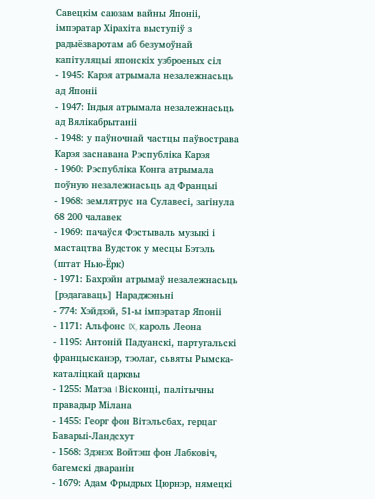Савецкім саюзам вайны Японіі, імпэратар Хірахіта выступіў з радыёзваротам аб безумоўнай капітуляцыі японскіх узброеных сіл
- 1945: Карэя атрымала незалежнасьць ад Японіі
- 1947: Індыя атрымала незалежнасьць ад Вялікабрытаніі
- 1948: у паўночнай частцы паўвострава Карэя заснавана Рэспубліка Карэя
- 1960: Рэспубліка Конга атрымала поўную незалежнасьць ад Францыі
- 1968: землятрус на Сулавесі, загінула 68 200 чалавек
- 1969: пачаўся Фэстываль музыкі і мастацтва Вудсток у месцы Бэтэль (штат Нью-Ёрк)
- 1971: Бахрэйн атрымаў незалежнасьць
[рэдагаваць] Нараджэньні
- 774: Хэйдзэй, 51-ы імпэратар Японіі
- 1171: Альфонс IX, кароль Леона
- 1195: Антоній Падуанскі, партугальскі францысканэр, тэолаг, сьвяты Рымска-каталіцкай царквы
- 1255: Матэа I Вісконці, палітычны правадыр Мілана
- 1455: Георг фон Вітэльсбах, герцаг Баварыі-Ландсхут
- 1568: Здэнэх Войтэш фон Лабковіч, багемскі дваранін
- 1679: Адам Фрыдрых Цюрнэр, нямецкі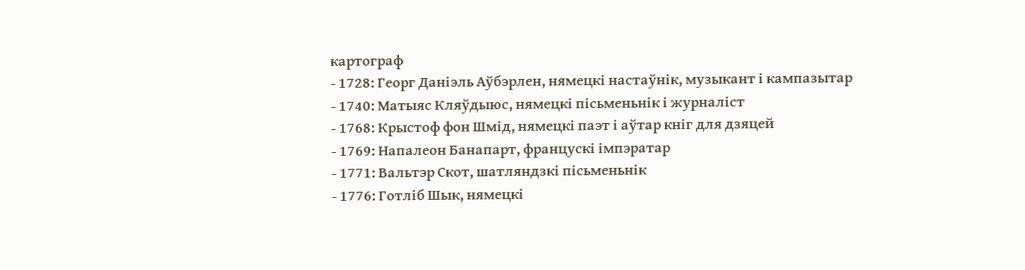картограф
- 1728: Георг Даніэль Аўбэрлен, нямецкі настаўнік, музыкант і кампазытар
- 1740: Матыяс Кляўдыюс, нямецкі пісьменьнік і журналіст
- 1768: Крыстоф фон Шмід, нямецкі паэт і аўтар кніг для дзяцей
- 1769: Напалеон Банапарт, францускі імпэратар
- 1771: Вальтэр Скот, шатляндзкі пісьменьнік
- 1776: Готліб Шык, нямецкі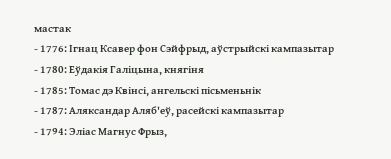мастак
- 1776: Ігнац Ксавер фон Сэйфрыд, аўстрыйскі кампазытар
- 1780: Еўдакія Галіцына, княгіня
- 1785: Томас дэ Квінсі, ангельскі пісьменьнік
- 1787: Аляксандар Аляб'еў, расейскі кампазытар
- 1794: Эліас Магнус Фрыз,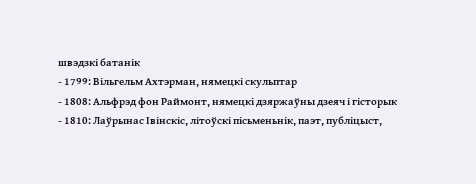швэдзкі батанік
- 1799: Вільгельм Ахтэрман, нямецкі скульптар
- 1808: Альфрэд фон Раймонт, нямецкі дзяржаўны дзеяч і гісторык
- 1810: Лаўрынас Івінскіс, літоўскі пісьменьнік, паэт, публіцыст,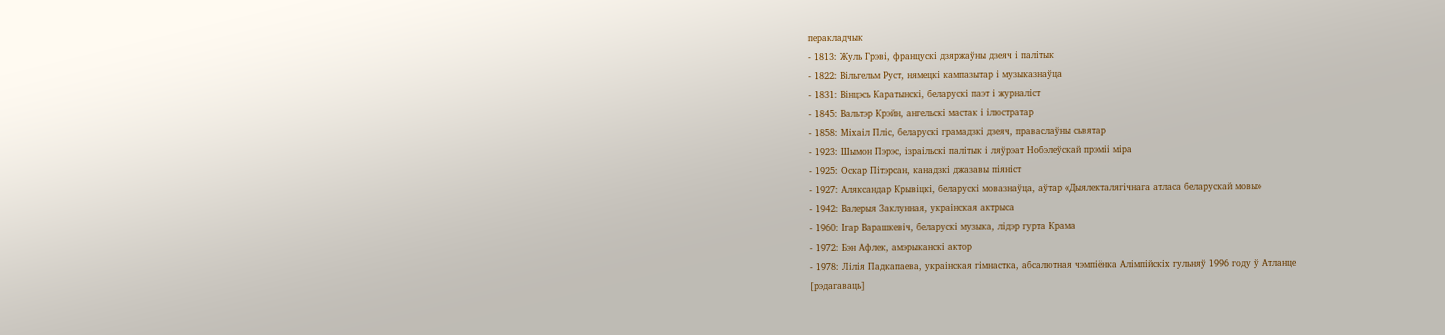перакладчык
- 1813: Жуль Грэві, францускі дзяржаўны дзеяч і палітык
- 1822: Вільгельм Руст, нямецкі кампазытар і музыказнаўца
- 1831: Вінцэсь Каратынскі, беларускі паэт і журналіст
- 1845: Вальтэр Крэйн, ангельскі мастак і ілюстратар
- 1858: Міхаіл Пліс, беларускі грамадзкі дзеяч, праваслаўны сьвятар
- 1923: Шымон Пэрэс, ізраільскі палітык і ляўрэат Нобэлеўскай прэміі міра
- 1925: Оскар Пітэрсан, канадзкі джазавы піяніст
- 1927: Аляксандар Крывіцкі, беларускі мовазнаўца, аўтар «Дыялекталягічнага атласа беларускай мовы»
- 1942: Валерыя Заклунная, украінская актрыса
- 1960: Ігар Варашкевіч, беларускі музыка, лідэр гурта Крама
- 1972: Бэн Афлек, амэрыканскі актор
- 1978: Лілія Падкапаева, украінская гімнастка, абсалютная чэмпіёнка Алімпійскіх гульняў 1996 году ў Атланце
[рэдагаваць]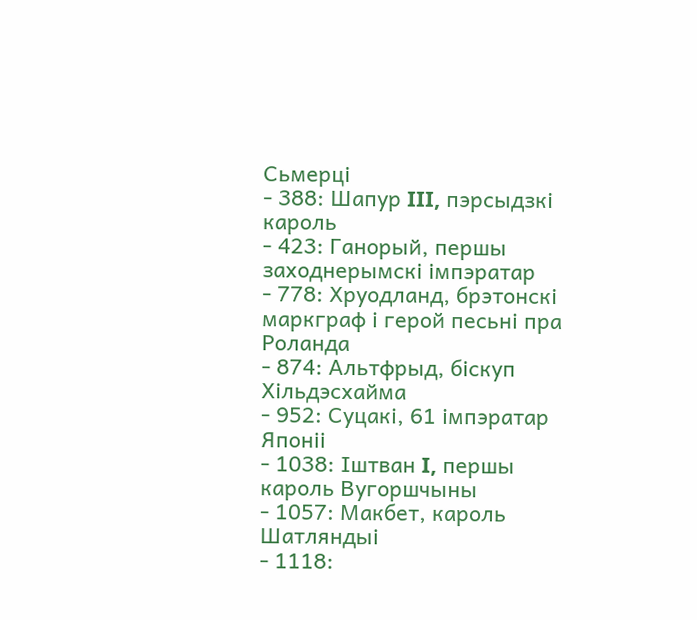Сьмерці
- 388: Шапур III, пэрсыдзкі кароль
- 423: Ганорый, першы заходнерымскі імпэратар
- 778: Хруодланд, брэтонскі маркграф і герой песьні пра Роланда
- 874: Альтфрыд, біскуп Хільдэсхайма
- 952: Суцакі, 61 імпэратар Японіі
- 1038: Іштван I, першы кароль Вугоршчыны
- 1057: Макбет, кароль Шатляндыі
- 1118: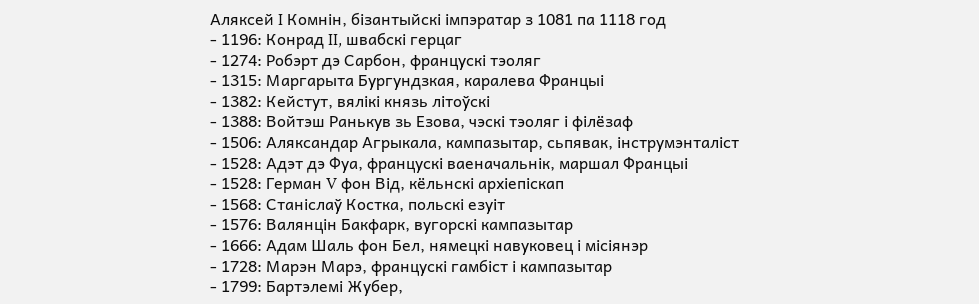Аляксей I Комнін, бізантыйскі імпэратар з 1081 па 1118 год
- 1196: Конрад II, швабскі герцаг
- 1274: Робэрт дэ Сарбон, францускі тэоляг
- 1315: Маргарыта Бургундзкая, каралева Францыі
- 1382: Кейстут, вялікі князь літоўскі
- 1388: Войтэш Ранькув зь Езова, чэскі тэоляг і філёзаф
- 1506: Аляксандар Агрыкала, кампазытар, сьпявак, інструмэнталіст
- 1528: Адэт дэ Фуа, францускі ваеначальнік, маршал Францыі
- 1528: Герман V фон Від, кёльнскі архіепіскап
- 1568: Станіслаў Костка, польскі езуіт
- 1576: Валянцін Бакфарк, вугорскі кампазытар
- 1666: Адам Шаль фон Бел, нямецкі навуковец і місіянэр
- 1728: Марэн Марэ, францускі гамбіст і кампазытар
- 1799: Бартэлемі Жубер,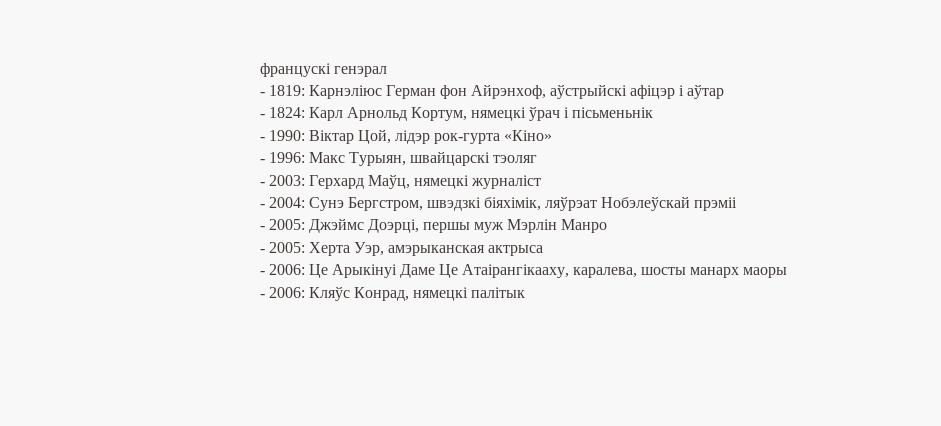францускі генэрал
- 1819: Карнэліюс Герман фон Айрэнхоф, аўстрыйскі афіцэр і аўтар
- 1824: Карл Арнольд Кортум, нямецкі ўрач і пісьменьнік
- 1990: Віктар Цой, лідэр рок-гурта «Кіно»
- 1996: Макс Турыян, швайцарскі тэоляг
- 2003: Герхард Маўц, нямецкі журналіст
- 2004: Сунэ Бергстром, швэдзкі біяхімік, ляўрэат Нобэлеўскай прэміі
- 2005: Джэймс Доэрці, першы муж Мэрлін Манро
- 2005: Херта Уэр, амэрыканская актрыса
- 2006: Це Арыкінуі Даме Це Атаірангікааху, каралева, шосты манарх маоры
- 2006: Кляўс Конрад, нямецкі палітык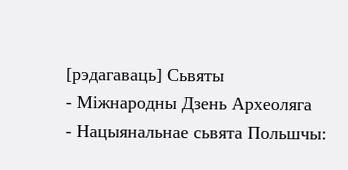[рэдагаваць] Сьвяты
- Міжнародны Дзень Археоляга
- Нацыянальнае сьвята Польшчы: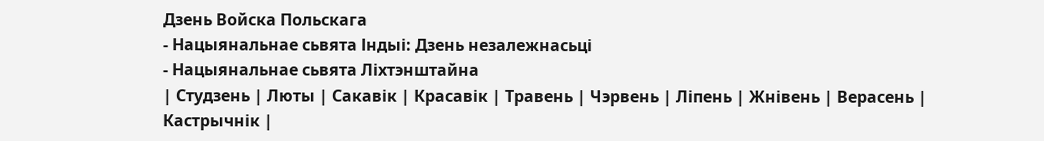Дзень Войска Польскага
- Нацыянальнае сьвята Індыі: Дзень незалежнасьці
- Нацыянальнае сьвята Ліхтэнштайна
| Студзень | Люты | Сакавік | Красавік | Травень | Чэрвень | Ліпень | Жнівень | Верасень | Кастрычнік |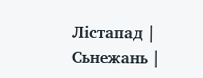Лістапад | Сьнежань |